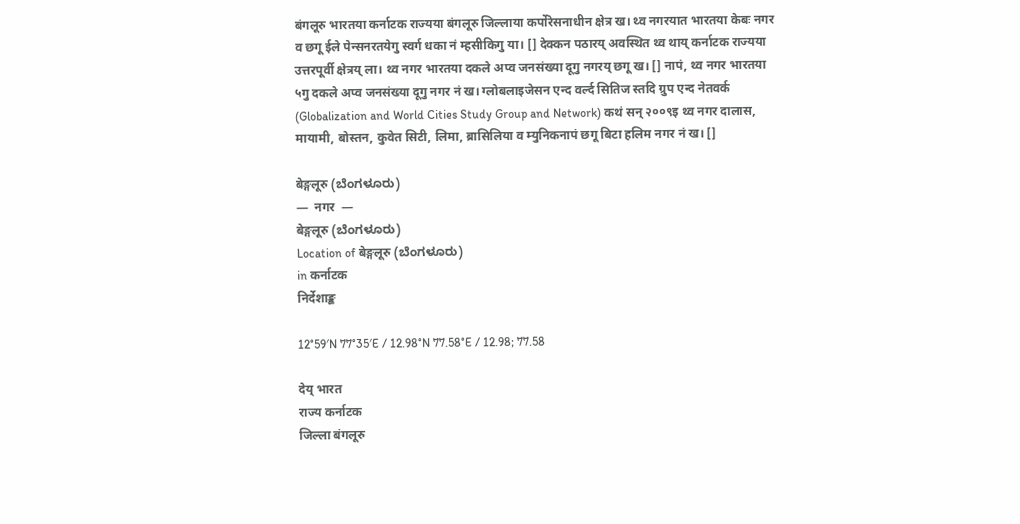बंगलूरु भारतया कर्नाटक राज्यया बंगलूरु जिल्लाया कर्पोरेसनाधीन क्षेत्र ख। थ्व नगरयात भारतया केबः नगर व छगू ईले पेन्सनरतयेगु स्वर्ग धका नं म्हसीकिगु या। [] देक्कन पठारय् अवस्थित थ्व थाय् कर्नाटक राज्यया उत्तरपूर्वी क्षेत्रय् ला। थ्व नगर भारतया दकले अप्व जनसंख्या दूगु नगरय् छगू ख। [] नापं, थ्व नगर भारतया ५गु दकले अप्व जनसंख्या दूगु नगर नं ख। ग्लोबलाइजेसन एन्द वर्ल्द सितिज स्तदि ग्रुप एन्द नेतवर्क (Globalization and World Cities Study Group and Network) कथं सन् २००९इ थ्व नगर दालास, मायामी, बोस्तन, कुवेत सिटी, लिमा, ब्रासिलिया व म्युनिकनापं छगू बिटा हलिम नगर नं ख। []

बेङ्गलूरु (ಬೆಂಗಳೂರು)
—  नगर  —
बेङ्गलूरु (ಬೆಂಗಳೂರು)
Location of बेङ्गलूरु (ಬೆಂಗಳೂರು)
in कर्नाटक
निर्देशाङ्क

12°59′N 77°35′E / 12.98°N 77.58°E / 12.98; 77.58

देय् भारत
राज्य कर्नाटक
जिल्ला बंगलूरु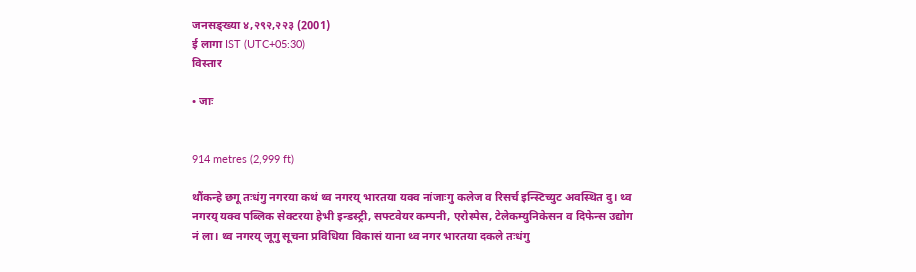जनसङ्ख्या ४,२९२,२२३ (2001)
ई लागा IST (UTC+05:30)
विस्तार

• जाः


914 metres (2,999 ft)

थौंकन्हे छगू तःधंगु नगरया कथं थ्व नगरय् भारतया यक्व नांजाःगु कलेज व रिसर्च इन्स्टिच्युट अवस्थित दु। थ्व नगरय् यक्व पब्लिक सेक्टरया हेभी इन्डस्ट्री, सफ्टवेयर कम्पनी, एरोस्पेस, टेलेकम्युनिकेसन व दिफेन्स उद्योग नं ला। थ्व नगरय् जूगु सूचना प्रविधिया विकासं याना थ्व नगर भारतया दकले तःधंगु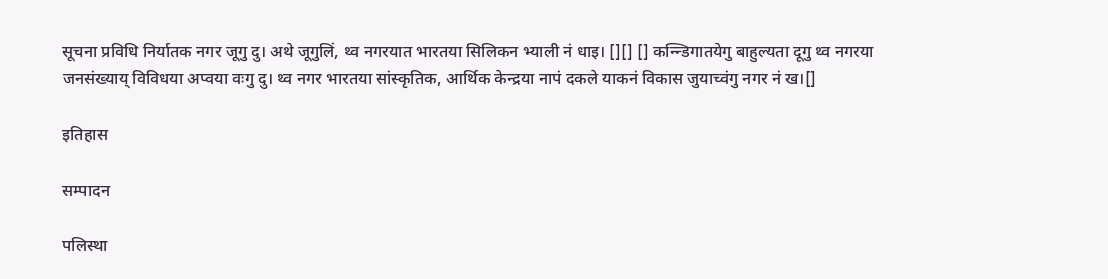सूचना प्रविधि निर्यातक नगर जूगु दु। अथे जूगुलिं, थ्व नगरयात भारतया सिलिकन भ्याली नं धाइ। [][] [] कन्न्डिगातयेगु बाहुल्यता दूगु थ्व नगरया जनसंख्याय् विविधया अप्वया वःगु दु। थ्व नगर भारतया सांस्कृतिक, आर्थिक केन्द्रया नापं दकले याकनं विकास जुयाच्वंगु नगर नं ख।[]

इतिहास

सम्पादन

पलिस्था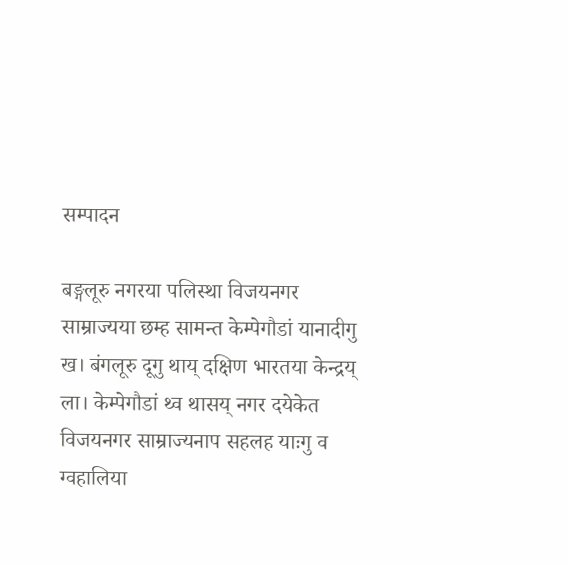सम्पादन

बङ्गलूरु नगरया पलिस्था विजयनगर साम्राज्यया छम्ह सामन्त केम्पेगौडां यानादीगु ख। बंगलूरु दूगु थाय्‌ दक्षिण भारतया केन्द्रय् ला। केम्पेगौडां थ्व थासय् नगर दयेकेत विजयनगर साम्राज्यनाप सहलह याःगु व ग्वहालिया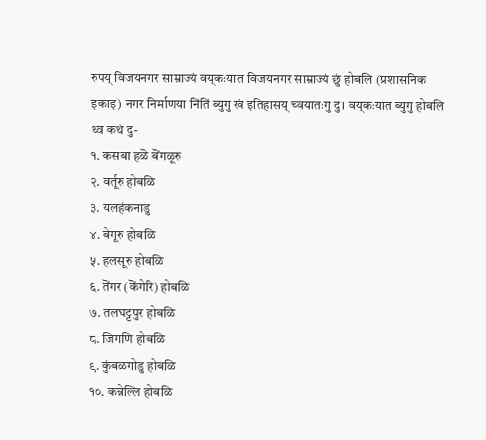रुपय् विजयनगर साम्राज्यं वय्‌कःयात विजयनगर साम्राज्यं छुं होबलि (प्रशासनिक इकाइ) नगर निर्माणया निंतिं ब्युगु खं इतिहासय् च्वयातःगु दु। वय्‌कःयात ब्युगु होबलि थ्व कथं दु-
१. कसबा हळॆ बॆंगळूरु
२. वर्तूरु होबळि
३. यलहंकनाडु
४. बेगूरु होबळि
५. हलसूरु होबळि
६. तॆंगर (कॆंगेरि) होबळि
७. तलघट्टपुर होबळि
८. जिगणि होबळि
९. कुंबळगोडु होबळि
१०. कन्नेल्लि होबळि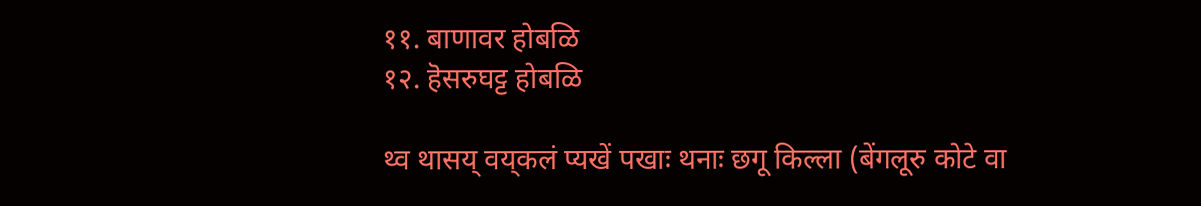११. बाणावर होबळि
१२. हॆसरुघट्ट होबळि

थ्व थासय् वय्‌कलं प्यखें पखाः थनाः छगू किल्ला (बेंगलूरु कोटे वा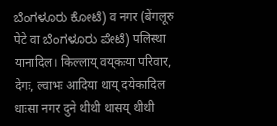ಬೆಂಗಳೂರು ಕೋಟೆ) व नगर (बेंगलूरु पेटे वा ಬೆಂಗಳೂರು ಪೇಟೆ) पलिस्था यानादिल। किल्लाय् वय्‌कःया परिवार, देगः, ल्वाभः आदिया थाय्‌ दयेकादिल धाःसा नगर दुने थीथी थासय् थीथी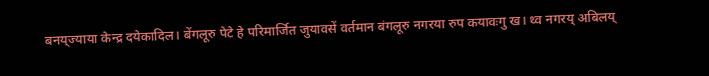बनय्‌ज्याया केन्द्र दयेकादिल। बेंगलूरु पेटे हे परिमार्जित जुयावसें वर्तमान बंगलूरु नगरया रुप कयावःगु ख। थ्व नगरय् अबिलय्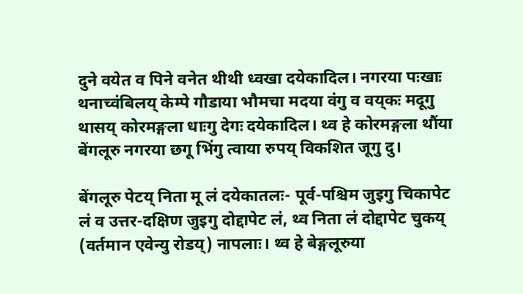दुने वयेत व पिने वनेत थीथी ध्वखा दयेकादिल। नगरया पःखाः थनाच्वंबिलय् केम्पे गौडाया भौमचा मदया वंगु व वय्‌कः मदूगु थासय् कोरमङ्गला धाःगु देगः दयेकादिल। थ्व हे कोरमङ्गला थौंया बेंगलूरु नगरया छगू भिंगु त्वाया रुपय् विकशित जूगु दु।

बेंगलूरु पेटय् निता मू लं दयेकातलः- पूर्व-पश्चिम जुइगु चिकापेट लं व उत्तर-दक्षिण जुइगु दोद्दापेट लं, थ्व निता लं दोद्दापेट चुकय् (वर्तमान एवेन्यु रोडय्) नापलाः। थ्व हे बेङ्गलूरुया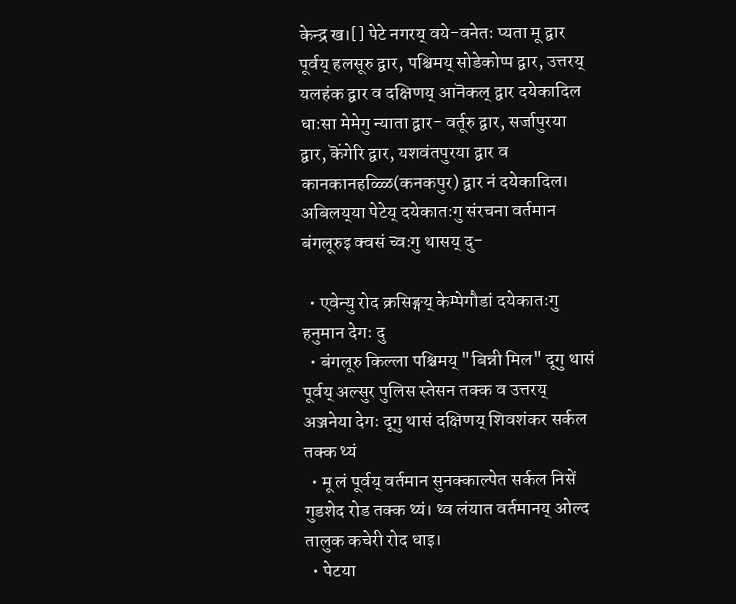केन्द्र ख।[] पेटे नगरय् वये-वनेतः प्यता मू द्वार पूर्वय् हलसूरु द्वार, पश्चिमय् सोडेकोप्प द्वार, उत्तरय् यलहंक द्वार व दक्षिणय् आनॆकल् द्वार दयेकादिल धाःसा मेमेगु न्याता द्वार- वर्तूरु द्वार, सर्जापुरया द्वार, कॆंगेरि द्वार, यशवंतपुरया द्वार व कानकानहळ्ळि(कनकपुर) द्वार नं दयेकादिल। अबिलय्‌या पेटेय् दयेकातःगु संरचना वर्तमान बंगलूरुइ क्वसं च्वःगु थासय् दु-

  • एवेन्यु रोद क्रसिङ्गय् केम्पेगौडां दयेकातःगु हनुमान देगः दु
  • बंगलूरु किल्ला पश्चिमय् "बिन्नी मिल" दूगु थासं पूर्वय् अल्सुर पुलिस स्तेसन तक्क व उत्तरय् अञ्जनेया देगः दूगु थासं दक्षिणय् शिवशंकर सर्कल तक्क थ्यं
  • मू लं पूर्वय् वर्तमान सुनक्काल्पेत सर्कल निसें गुडशेद रोड तक्क थ्यं। थ्व लंयात वर्तमानय् ओल्द तालुक कचेरी रोद धाइ।
  • पेटया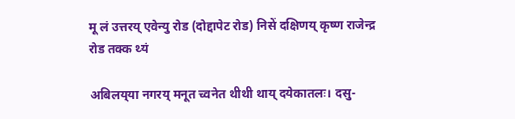मू लं उत्तरय् एवेन्यु रोड (दोद्दापेट रोड) निसें दक्षिणय् कृष्ण राजेन्द्र रोड तक्क थ्यं

अबिलय्‌या नगरय् मनूत च्वनेत थीथी थाय् दयेकातलः। दसु-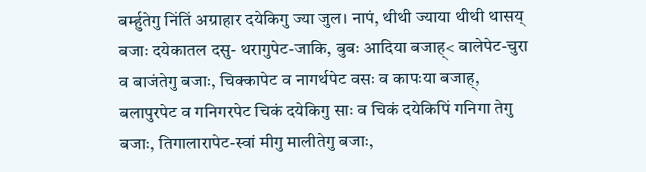बर्म्हुतेगु निंतिं अग्राहार दयेकिगु ज्या जुल। नापं, थीथी ज्याया थीथी थासय् बजाः दयेकातल दसु- थरागुपेट-जाकि, बुबः आदिया बजाह्< बालेपेट-चुरा व बाजंतेगु बजाः, चिक्कापेट व नागर्थपेट वसः व कापःया बजाह्, बलापुरपेट व गनिगरपेट चिकं दयेकिगु साः व चिकं दयेकिपिं गनिगा तेगु बजाः, तिगालारापेट-स्वां मीगु मालीतेगु बजाः,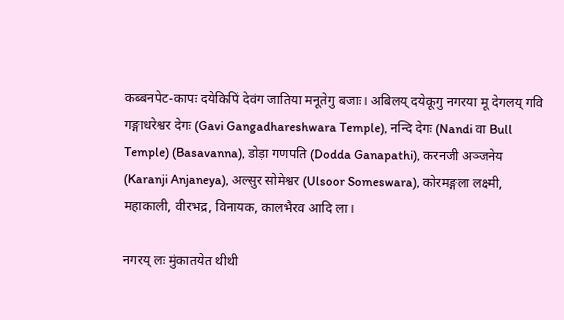कब्बनपेट-कापः दयेकिपिं देवंग जातिया मनूतेगु बजाः। अबिलय् दयेकूगु नगरया मू देगलय् गवि गङ्गाधरेश्वर देगः (Gavi Gangadhareshwara Temple), नन्दि देगः (Nandi वा Bull Temple) (Basavanna), डोड़ा गणपति (Dodda Ganapathi), करनजी अञ्जनेय (Karanji Anjaneya), अल्सुर सोमेश्वर (Ulsoor Someswara), कोरमङ्गला लक्ष्मी, महाकाली, वीरभद्र, विनायक, कालभैरव आदि ला।

नगरय् लः मुंकातयेत थीथी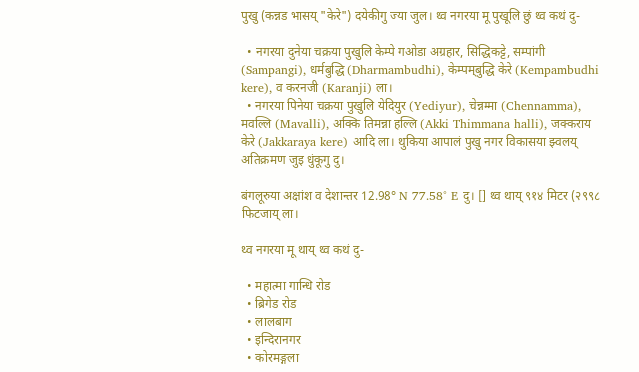पुखु (कन्नड भासय् "केरे") दयेकीगु ज्या जुल। थ्व नगरया मू पुखूलि छुं थ्व कथं दु-

  • नगरया दुनेया चक्रया पुखुलि केम्पे गओडा अग्रहार, सिद्धिकट्टे, सम्पांगी (Sampangi), धर्मबुद्धि (Dharmambudhi), केम्पम्‌बुद्धि केरे (Kempambudhi kere), व करनजी (Karanji) ला।
  • नगरया पिनेया चक्रया पुखुलि येदियुर (Yediyur), चेन्नम्मा (Chennamma), मवल्लि (Mavalli), अक्कि तिमन्ना हल्लि (Akki Thimmana halli), जक्कराय केरे (Jakkaraya kere) आदि ला। थुकिया आपालं पुखु नगर विकासया झ्वलय् अतिक्रमण जुइ धुंकूगु दु।

बंगलूरुया अक्षांश व देशान्तर 12.98° N 77.58° E दु। [] थ्व थाय् ९१४ मिटर (२९९८ फिटजाय् ला।

थ्व नगरया मू थाय् थ्व कथं दु-

  • महात्मा गान्धि रोड
  • ब्रिगेड रोड
  • लालबाग
  • इन्दिरानगर
  • कोरमङ्गला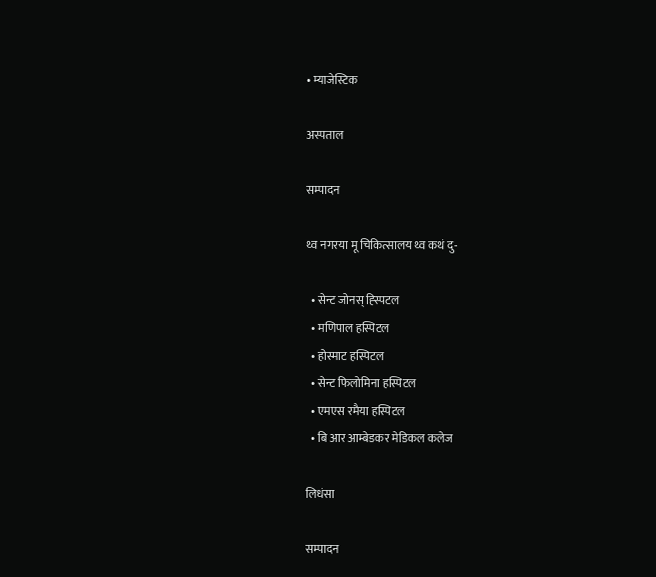• म्याजेस्टिक

अस्पताल

सम्पादन

थ्व नगरया मू चिकित्सालय थ्व कथं दु-

  • सेन्ट जोनस् ह्स्पिटल
  • मणिपाल हस्पिटल
  • होस्माट हस्पिटल
  • सेन्ट फिलोमिना हस्पिटल
  • एमएस रमैया हस्पिटल
  • बि आर आम्बेडकर मेडिकल कलेज

लिधंसा

सम्पादन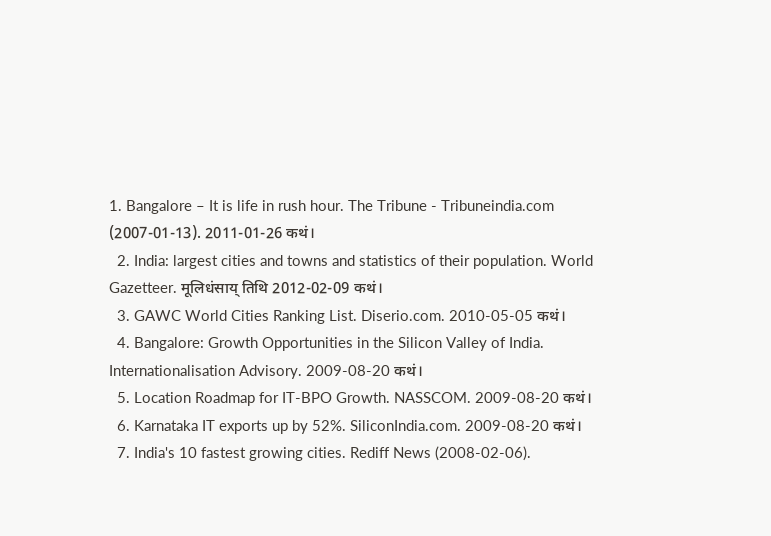1. Bangalore – It is life in rush hour. The Tribune - Tribuneindia.com (2007-01-13). 2011-01-26 कथं।
  2. India: largest cities and towns and statistics of their population. World Gazetteer. मूलिधंसाय् तिथि 2012-02-09 कथं।
  3. GAWC World Cities Ranking List. Diserio.com. 2010-05-05 कथं।
  4. Bangalore: Growth Opportunities in the Silicon Valley of India. Internationalisation Advisory. 2009-08-20 कथं।
  5. Location Roadmap for IT-BPO Growth. NASSCOM. 2009-08-20 कथं।
  6. Karnataka IT exports up by 52%. SiliconIndia.com. 2009-08-20 कथं।
  7. India's 10 fastest growing cities. Rediff News (2008-02-06).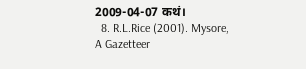2009-04-07 कथं।
  8. R.L.Rice (2001). Mysore, A Gazetteer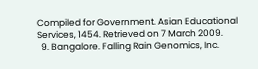Compiled for Government. Asian Educational Services, 1454. Retrieved on 7 March 2009.
  9. Bangalore. Falling Rain Genomics, Inc.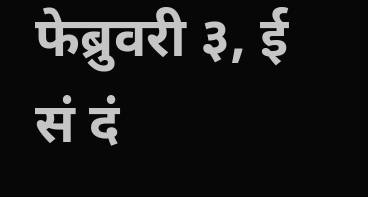फेब्रुवरी ३, ई सं दं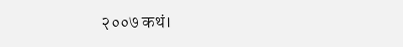२००७ कथं।